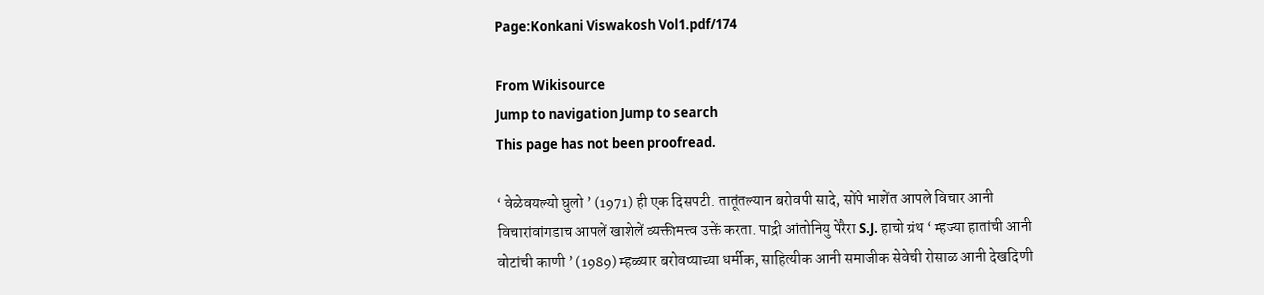Page:Konkani Viswakosh Vol1.pdf/174

From Wikisource
Jump to navigation Jump to search
This page has not been proofread.

‘ वेळेवयल्यो घुलो ’ (1971) ही एक दिसपटी. तातूंतल्यान बरोवपी सादे, सोंपे भाशेंत आपले विचार आनी विचारांवांगडाच आपलें खाशेलें व्यक्तीमत्त्व उक्तें करता. पाद्री आंतोनियु पेरैरा S.J. हाचो ग्रंथ ‘ म्हज्या हातांची आनी वोटांची काणी ’ (1989) म्हळ्यार बरोवप्याच्या धर्मीक, साहित्यीक आनी समाजीक सेवेची रोसाळ आनी देखदिणी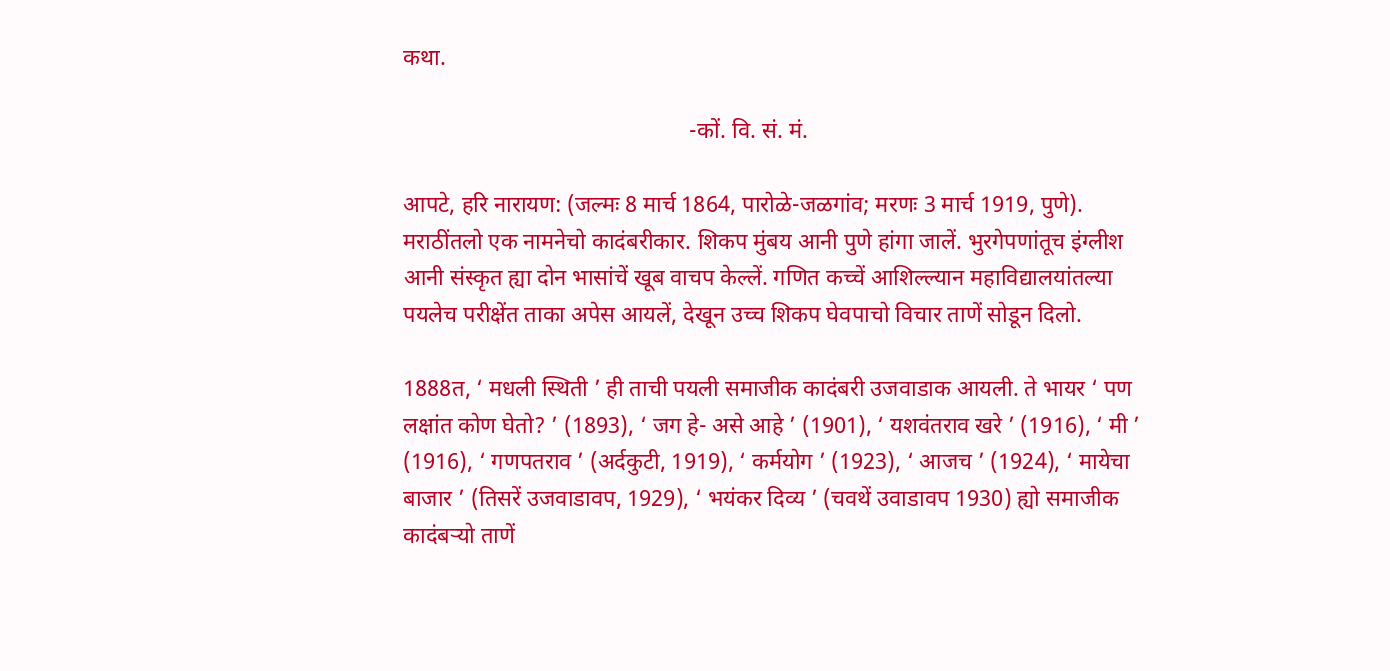कथा.

                                                  -कों. वि. सं. मं.

आपटे, हरि नारायण: (जल्मः 8 मार्च 1864, पारोळे-जळगांव; मरणः 3 मार्च 1919, पुणे). मराठींतलो एक नामनेचो कादंबरीकार. शिकप मुंबय आनी पुणे हांगा जालें. भुरगेपणांतूच इंग्लीश आनी संस्कृत ह्या दोन भासांचें खूब वाचप केल्लें. गणित कच्चें आशिल्ल्यान महाविद्यालयांतल्या पयलेच परीक्षेंत ताका अपेस आयलें, देखून उच्च शिकप घेवपाचो विचार ताणें सोडून दिलो.

1888त, ‘ मधली स्थिती ’ ही ताची पयली समाजीक कादंबरी उजवाडाक आयली. ते भायर ‘ पण लक्षांत कोण घेतो? ’ (1893), ‘ जग हे- असे आहे ’ (1901), ‘ यशवंतराव खरे ’ (1916), ‘ मी ’ (1916), ‘ गणपतराव ’ (अर्दकुटी, 1919), ‘ कर्मयोग ’ (1923), ‘ आजच ’ (1924), ‘ मायेचा बाजार ’ (तिसरें उजवाडावप, 1929), ‘ भयंकर दिव्य ’ (चवथें उवाडावप 1930) ह्यो समाजीक कादंबऱ्यो ताणें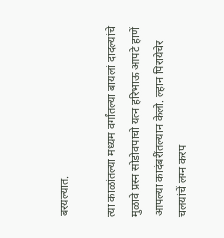बरयल्यात.

त्या काळांतल्या मध्यम वर्गांतल्या बायलां दादल्यांचे मुळावे प्रस्न सोडोवपाचो यत्न हरिभाऊ आपटे हाणें आपल्या कादंबरींतल्यान केलो. ल्हान पिरायेचेर चलयांचें लग्न करप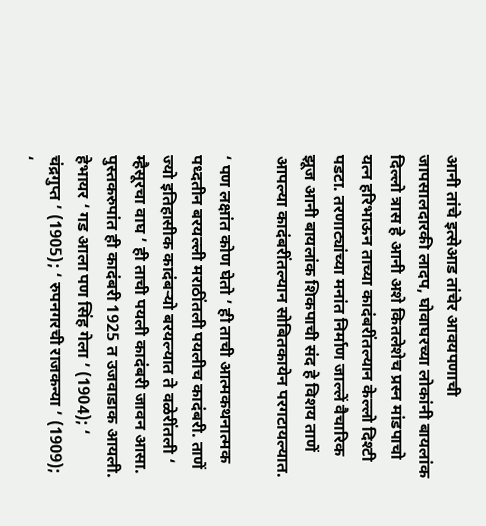आनी तांचे इत्सेआड तांचेर आवयपणाची जापसालदारकी लादप, घोवाघरच्या लोकांनी बायलांक दिल्लो त्रास हे आनी अशे कितलेशेच प्रस्न मांडपाचो यत्न हरिभाऊन ताच्या कादंबरींतल्यान केल्लो दिश्टी पडटा. तरणाट्यांच्या मनांत निर्माण जाल्लें वैचारिक झूज आनी बायलांक शिकपाची संद हे विशय ताणें आपल्या कादंबरींतल्यान सोबितकायेन परगटायल्यात.

‘ पण लक्षांत कोण घेतो ’ ही ताची आत्मकथनात्मक पध्दतीन बरयल्ली मराठींतली पयलीच कादंबरी. ताणें ज्यो इतिहासीक कादंबऱ्यो बरयल्यात ते वळेरींतली ‘ म्हैसूरचा वाघ ’ ही ताची पयली कादंबरी जावन आसा. पुस्तकरुपांत ही कादंबरी 1925 त उजवाडाक आयली. हेभायर ‘ गड आला पण सिंह गेला ’ (1904); ‘ चंद्रगुप्त ’ (1905); ‘ रुपनगरची राजकन्या ’ (1909); ‘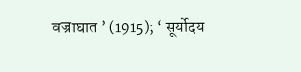वज्राघात ’ (1915); ‘ सूर्योदय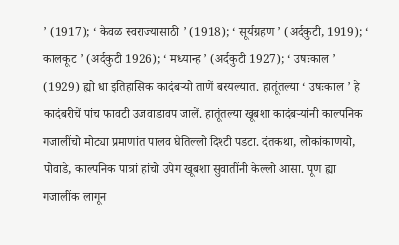’ (1917); ‘ केवळ स्वराज्यासाठी ’ (1918); ‘ सूर्यग्रहण ’ (अर्दकुटी, 1919); ‘ कालकूट ’ (अर्दकुटी 1926); ‘ मध्यान्ह ’ (अर्दकुटी 1927); ‘ उषःकाल ’ (1929) ह्यो धा इतिहासिक कादंबऱ्यो ताणें बरयल्यात. हातूंतल्या ‘ उषःकाल ’ हे कादंबरीचें पांच फावटी उजवाडावप जालें. हातूंतल्या खूबशा कादंबऱ्यांनी काल्पनिक गजालींचो मोट्या प्रमाणांत पालव घेतिल्लो दिश्टी पडटा. दंतकथा, लोकांकाणयो, पोवाडे, काल्पनिक पात्रां हांचो उपेग खूबशा सुवातींनी केल्लो आसा. पूण ह्या गजालींक लागून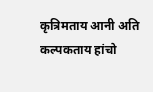कृत्रिमताय आनी अति कल्पकताय हांचो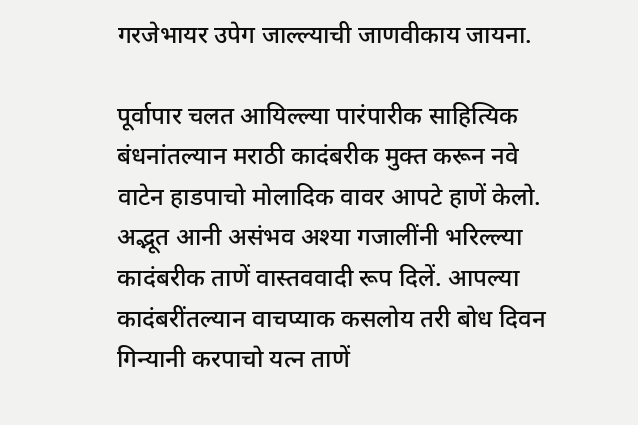गरजेभायर उपेग जाल्ल्याची जाणवीकाय जायना.

पूर्वापार चलत आयिल्ल्या पारंपारीक साहित्यिक बंधनांतल्यान मराठी कादंबरीक मुक्त करून नवे वाटेन हाडपाचो मोलादिक वावर आपटे हाणें केलो. अद्भूत आनी असंभव अश्या गजालींनी भरिल्ल्या कादंबरीक ताणें वास्तववादी रूप दिलें. आपल्या कादंबरींतल्यान वाचप्याक कसलोय तरी बोध दिवन गिन्यानी करपाचो यत्न ताणें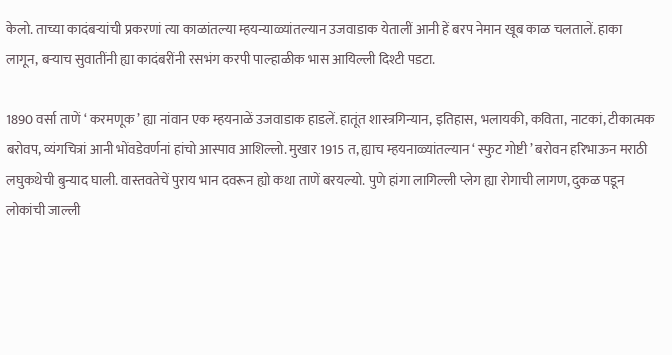केलो. ताच्या कादंबऱ्यांची प्रकरणां त्या काळांतल्या म्हयन्याळ्यांतल्यान उजवाडाक येतालीं आनी हें बरप नेमान खूब काळ चलतालें. हाका लागून, बऱ्याच सुवातींनी ह्या कादंबरींनी रसभंग करपी पाल्हाळीक भास आयिल्ली दिश्टी पडटा.

1890 वर्सा ताणें ‘ करमणूक ’ ह्या नांवान एक म्हयनाळें उजवाडाक हाडलें. हातूंत शास्त्रगिन्यान, इतिहास, भलायकी, कविता, नाटकां, टीकात्मक बरोवप, व्यंगचित्रां आनी भोंवडेवर्णनां हांचो आस्पाव आशिल्लो. मुखार 1915 त, ह्याच म्हयनाळ्यांतल्यान ‘ स्फुट गोष्टी ’ बरोवन हरिभाऊन मराठी लघुकथेची बुन्याद घाली. वास्तवतेचें पुराय भान दवरून ह्यो कथा ताणें बरयल्यो. पुणे हांगा लागिल्ली प्लेग ह्या रोगाची लागण, दुकळ पडून लोकांची जाल्ली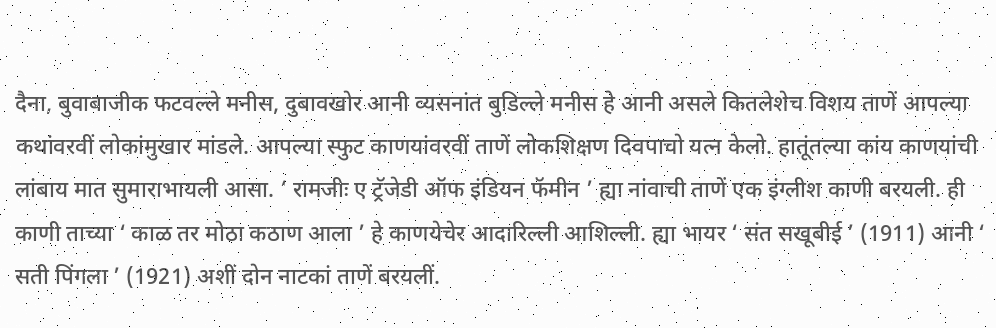दैना, बुवाबाजीक फटवल्ले मनीस, दुबावखोर आनी व्यसनांत बुडिल्ले मनीस हे आनी असले कितलेशेच विशय ताणें आपल्या कथांवरवीं लोकांमुखार मांडले. आपल्या स्फुट काणयांवरवीं ताणें लोकशिक्षण दिवपाचो यत्न केलो. हातूंतल्या कांय काणयांची लांबाय मात सुमाराभायली आसा. ‘ रामजीः ए ट्रॅजेडी ऑफ इंडियन फॅमीन ’ ह्या नांवाची ताणें एक इंग्लीश काणी बरयली. ही काणी ताच्या ‘ काळ तर मोठा कठाण आला ’ हे काणयेचेर आदारिल्ली आशिल्ली. ह्या भायर ‘ संत सखूबीई ’ (1911) आनी ‘ सती पिंगला ’ (1921) अशीं दोन नाटकां ताणें बरयलीं.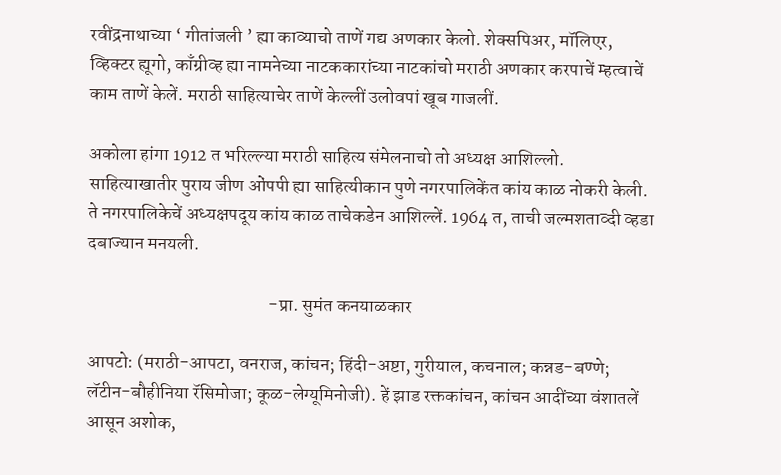रवींद्रनाथाच्या ‘ गीतांजली ’ ह्या काव्याचो ताणें गद्य अणकार केलो. शेक्सपिअर, मॉलिएर, व्हिक्टर ह्यूगो, काँग्रीव्ह ह्या नामनेच्या नाटककारांच्या नाटकांचो मराठी अणकार करपाचें म्हत्वाचें काम ताणें केलें. मराठी साहित्याचेर ताणें केल्लीं उलोवपां खूब गाजलीं.

अकोला हांगा 1912 त भरिल्ल्या मराठी साहित्य संमेलनाचो तो अध्यक्ष आशिल्लो. साहित्याखातीर पुराय जीण ओंपपी ह्या साहित्यीकान पुणे नगरपालिकेंत कांय काळ नोकरी केली. ते नगरपालिकेचें अध्यक्षपदूय कांय काळ ताचेकडेन आशिल्लें. 1964 त, ताची जल्मशताव्दी व्हडा दबाज्यान मनयली.

                                                 -प्रा. सुमंत कनयाळकार

आपटो: (मराठी-आपटा, वनराज, कांचन; हिंदी-अष्टा, गुरीयाल, कचनाल; कन्नड-बण्णे; लॅटीन-बौहीनिया रॅसिमोजा; कूळ-लेग्यूमिनोजी). हें झाड रक्तकांचन, कांचन आदींच्या वंशातलें आसून अशोक,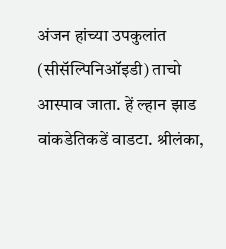अंजन हांच्या उपकुलांत (सीसॅल्पिनिऑइडी) ताचो आस्पाव जाता. हें ल्हान झाड वांकडेतिकडें वाडटा. श्रीलंका,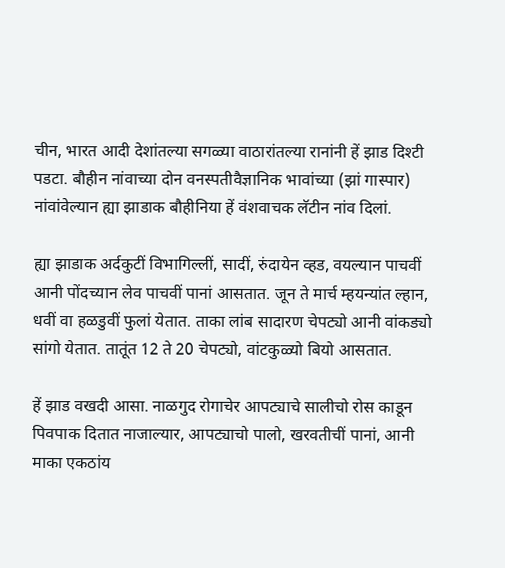चीन, भारत आदी देशांतल्या सगळ्या वाठारांतल्या रानांनी हें झाड दिश्टी पडटा. बौहीन नांवाच्या दोन वनस्पतीवैज्ञानिक भावांच्या (झां गास्पार) नांवांवेल्यान ह्या झाडाक बौहीनिया हें वंशवाचक लॅटीन नांव दिलां.

ह्या झाडाक अर्दकुटीं विभागिल्लीं, सादीं, रुंदायेन व्हड, वयल्यान पाचवीं आनी पोंदच्यान लेव पाचवीं पानां आसतात. जून ते मार्च म्हयन्यांत ल्हान, धवीं वा हळडुवीं फुलां येतात. ताका लांब सादारण चेपट्यो आनी वांकड्यो सांगो येतात. तातूंत 12 ते 20 चेपट्यो, वांटकुळ्यो बियो आसतात.

हें झाड वखदी आसा. नाळगुद रोगाचेर आपट्याचे सालीचो रोस काडून पिवपाक दितात नाजाल्यार, आपट्याचो पालो, खरवतीचीं पानां, आनी माका एकठांय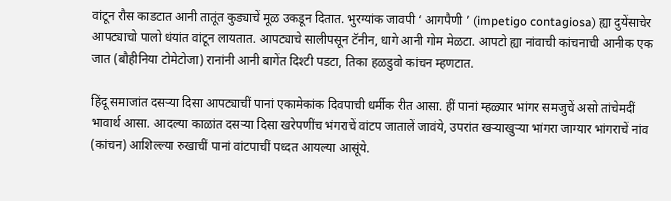वांटून रौस काडटात आनी तातूंत कुड्याचें मूळ उकडून दितात. भुरग्यांक जावपी ‘ आगपैणी ’ (impetigo contagiosa) ह्या दुयेंसाचेर आपट्याचो पालो धंयांत वांटून लायतात. आपट्याचे सालीपसून टॅनीन, धागे आनी गोम मेळटा. आपटो ह्या नांवाची कांचनाची आनीक एक जात (बौहीनिया टोमेटोजा) रानांनी आनी बागेंत दिश्टी पडटा, तिका हळडुवो कांचन म्हणटात.

हिंदू समाजांत दसऱ्या दिसा आपट्याचीं पानां एकामेकांक दिवपाची धर्मीक रीत आसा. हीं पानां म्हळ्यार भांगर समजुचें असो तांचेमदीं भावार्थ आसा. आदल्या काळांत दसऱ्या दिसा खरेपणींच भंगराचें वांटप जातालें जावंये, उपरांत खऱ्याखुऱ्या भांगरा जाग्यार भांगराचें नांव (कांचन) आशिल्ल्या रुखाचीं पानां वांटपाचीं पध्दत आयल्या आसूंये.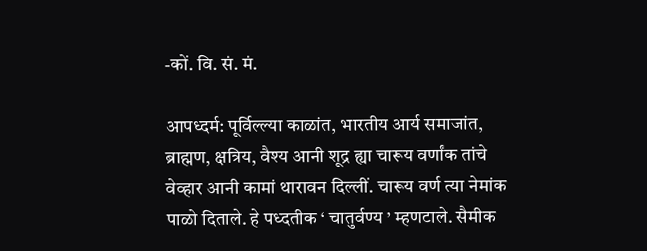-कों. वि. सं. मं.

आपध्दर्म: पूर्विल्ल्या काळांत, भारतीय आर्य समाजांत, ब्राह्मण, क्षत्रिय, वैश्य आनी शूद्र ह्या चारूय वर्णांक तांचे वेव्हार आनी कामां थारावन दिल्लीं. चारूय वर्ण त्या नेमांक पाळो दिताले. हे पध्दतीक ‘ चातुर्वण्य ’ म्हणटाले. सैमीक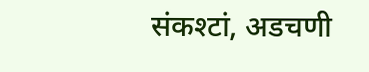संकश्टां, अडचणी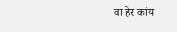वा हेर कांय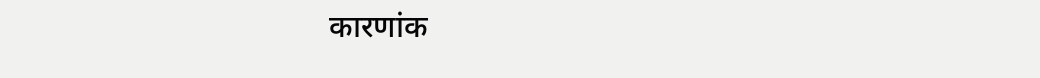कारणांक